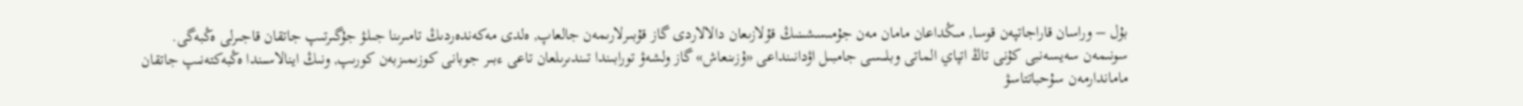بۇل – وراسان قاراجاتپەن قوسا, مىڭداعان مامان مەن جۇمىسشىنىڭ قۇلازىعان دالالاردى گاز قۇبىرلارىمەن جالعاپ, ەلدى مەكەندەردىڭ تامىرىنا جىلۋ جۇگىرتىپ جاتقان قاجىرلى ەڭبەگى.
سونىمەن سەيسەنبى كۇنى تاڭ اتپاي الماتى وبلىسى جامبىل اۋدانىنداعى «ۇزىنعاش» گاز ولشەۋ تورابىندا تىندىرىلعان تاعى ءبىر جوبانى كوزىمىزبەن كورىپ, ونىڭ اينالاسىندا ەڭبەكتەنىپ جاتقان ماماندارمەن سۇحباتتاسۋ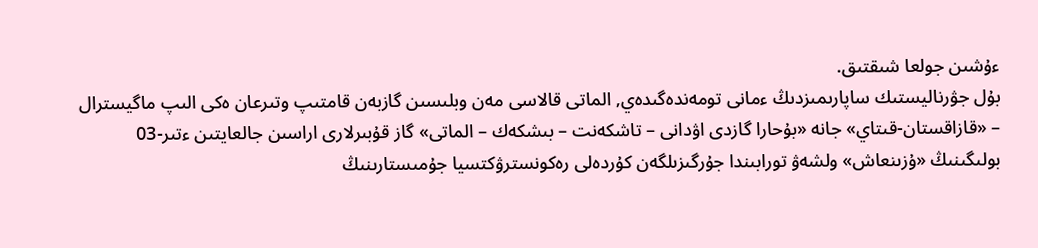ءۇشىن جولعا شىقتىق.
بۇل جۋرناليستىك ساپارىمىزدىڭ ءمانى تومەندەگىدەي, الماتى قالاسى مەن وبلىسىن گازبەن قامتىپ وتىرعان ەكى الىپ ماگيسترال – «قازاقستان-قىتاي» جانە «بۇحارا گازدى اۋدانى – تاشكەنت – بىشكەك – الماتى» گاز قۇبىرلارى اراسىن جالعايتىن ءتىر-03 بولىگىنىڭ «ۇزىنعاش» ولشەۋ تورابىندا جۇرگىزىلگەن كۇردەلى رەكونسترۋكتسيا جۇمىستارىنىڭ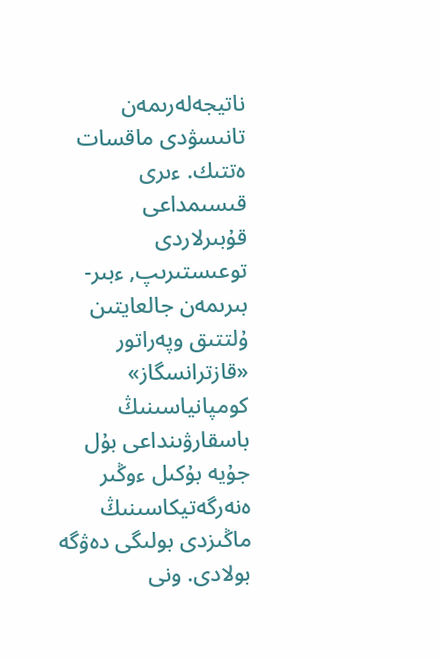ناتيجەلەرىمەن تانىسۋدى ماقسات ەتتىك. ءىرى قىسىمداعى قۇبىرلاردى توعىستىرىپ, ءبىر-بىرىمەن جالعايتىن ۇلتتىق وپەراتور «قازترانسگاز» كومپانياسىنىڭ باسقارۋىنداعى بۇل جۇيە بۇكىل ءوڭىر ەنەرگەتيكاسىنىڭ ماڭىزدى بولىگى دەۋگە بولادى. ونى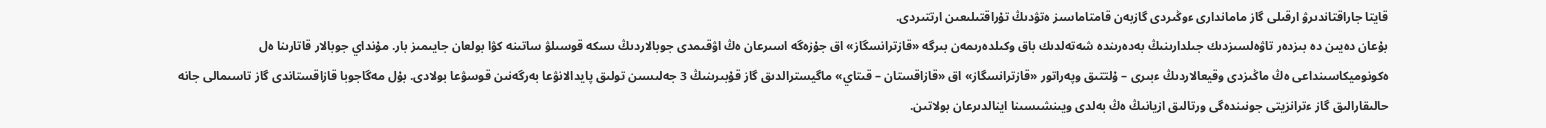قايتا جاراقتاندىرۋ ارقىلى گاز ماماندارى ءوڭىردى گازبەن قامتاماسىز ەتۋدىڭ تۇراقتىلىعىن ارتتىردى.
بۇعان دەيىن دە بىزدەر تاۋەلسىزدىك جىلدارىنىڭ بەدەرىندە شەتەلدىك باق وكىلدەرىمەن بىرگە «قازترانسگاز» اق جۇزەگە اسىرعان ەڭ اۋقىمدى جوبالاردىڭ ىسكە قوسىلۋ ساتىنە كۋا بولعان جايىمىز بار. مۇنداي جوبالار قاتارىنا ەل ەكونوميكاسىنداعى ەڭ ماڭىزدى وقيعالاردىڭ ءبىرى – ۇلتتىق وپەراتور «قازترانسگاز» اق «قازاقستان – قىتاي» ماگيسترالدىق گاز قۇبىرىنىڭ 3 جەلىسىن تولىق پايدالانۋعا بەرگەنىن قوسۋعا بولادى. بۇل مەگاجوبا قازاقستاندى گاز تاسىمالى جانە حالىقارالىق گاز ءترانزيتى جونىندەگى ورتالىق ازيانىڭ ەڭ بەلدى ويىنشىسىنا اينالدىرعان بولاتىن.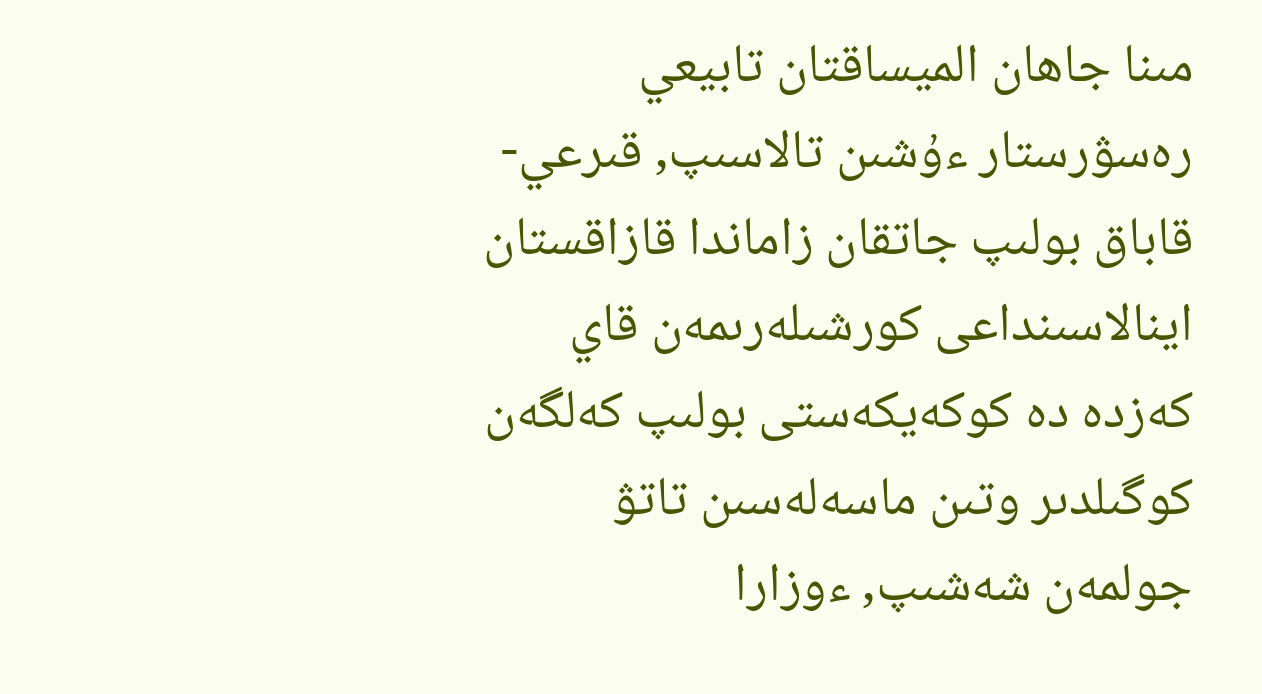مىنا جاھان الميساقتان تابيعي رەسۋرستار ءۇشىن تالاسىپ, قىرعي-قاباق بولىپ جاتقان زاماندا قازاقستان اينالاسىنداعى كورشىلەرىمەن قاي كەزدە دە كوكەيكەستى بولىپ كەلگەن كوگىلدىر وتىن ماسەلەسىن تاتۋ جولمەن شەشىپ, ءوزارا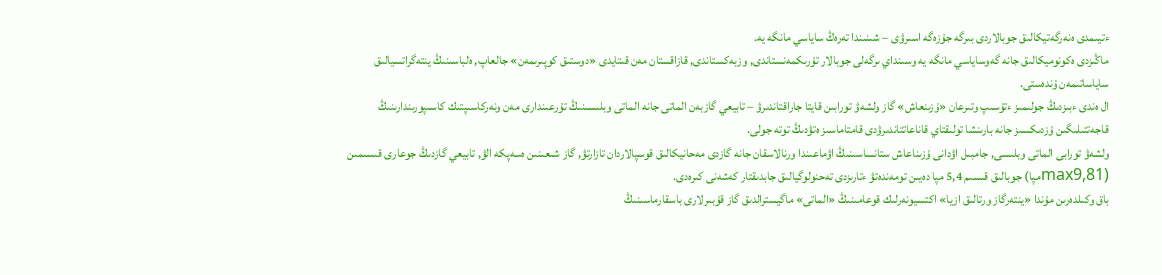ءتيىمدى ەنەرگەتيكالىق جوبالاردى بىرگە جۇزەگە اسىرۋى – شىنىندا تەرەڭ ساياسي مانگە يە.
ماڭىزدى ەكونوميكالىق جانە گەوساياسي مانگە يە وسىنداي ىرگەلى جوبالار تۇرىكمەنستاندى, وزبەكستاندى, قازاقستان مەن قىتايدى «دوستىق كوپىرىمەن» جالعاپ, ەلباسىنىڭ ينتەگراتسيالىق ساياساتىمەن ۇندەستى.
ال ەندى ءبىزدىڭ جولىمىز ءتۇسىپ وتىرعان «ۇزىنعاش» گاز ولشەۋ تورابىن قايتا جاراقتاندىرۋ – تابيعي گازبەن الماتى جانە الماتى وبلىسىنىڭ تۇرعىندارى مەن ونەركاسىپتىك كاسىپورىندارىنىڭ قاجەتتىلىگىن ۇزدىكسىز جانە بارىنشا تولىقتاي قاناعاتتاندىرۋدى قامتاماسىز ەتۋدىڭ توتە جولى.
ولشەۋ تورابى الماتى وبلىسى, جامبىل اۋدانى ۇزىناعاش ستانساسىنىڭ اۋماعىندا ورنالاسقان جانە گازدى مەحانيكالىق قوسپالاردان تازارتۋ, گاز شىعىنىن ەسەپكە الۋ, تابيعي گازدىڭ جوعارى قىسىمىن (max9,81مپا) جوبالىق قىسىم 5,4 مپا دەيىن تومەندەتۋ ءتارىزدى تەحنولوگيالىق جابدىقتار كەشەنى كىرەدى.
باق وكىلدەرىن مۇندا «ينتەرگاز ورتالىق ازيا» اكتسيونەرلىك قوعامىنىڭ «الماتى» ماگيسترالدىق گاز قۇبىرلارى باسقارماسىنىڭ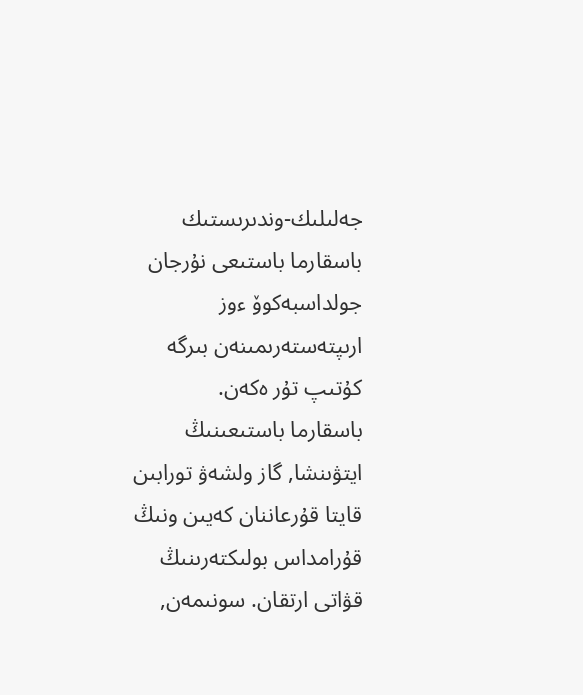جەلىلىك-وندىرىستىك باسقارما باستىعى نۇرجان جولداسبەكوۆ ءوز ارىپتەستەرىمىنەن بىرگە كۇتىپ تۇر ەكەن.
باسقارما باستىعىنىڭ ايتۋىنشا, گاز ولشەۋ تورابىن قايتا قۇرعاننان كەيىن ونىڭ قۇرامداس بولىكتەرىنىڭ قۋاتى ارتقان. سونىمەن,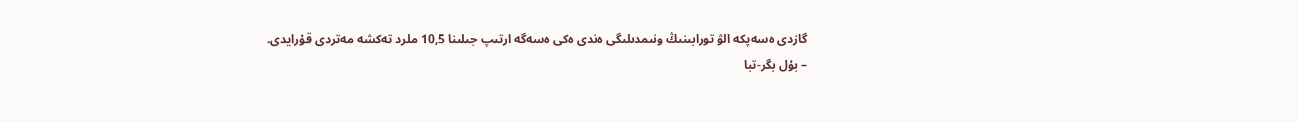گازدى ەسەپكە الۋ تورابىنىڭ ونىمدىلىگى ەندى ەكى ەسەگە ارتىپ جىلىنا 10,5 ملرد تەكشە مەتردى قۇرايدى.
– بۇل بگر-تبا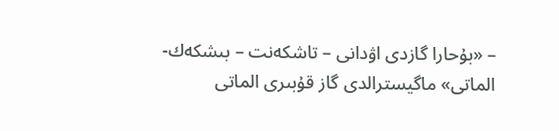– «بۇحارا گازدى اۋدانى – تاشكەنت – بىشكەك-الماتى» ماگيسترالدى گاز قۇبىرى الماتى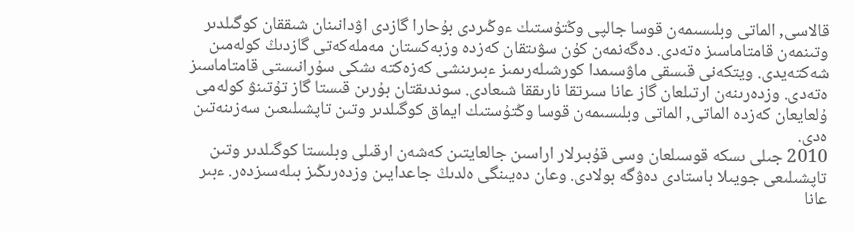قالاسى, الماتى وبلىسىمەن قوسا جالپى وڭتۇستىك ءوڭىردى بۇحارا گازدى اۋدانىنان شىققان كوگىلدىر وتىنمەن قامتاماسىز ەتەدى. دەگەنمەن كۇن سۋىتقان كەزدە وزبەكستان مەملەكەتى گازدىڭ كولەمىن شەكتەيدى. ويتكەنى قىسقى ماۋسىمدا كورشىلەرىمىز ءبىرىنشى كەزەكتە ىشكى سۇرانىستى قامتاماسىز ەتەدى. وزدەرىنەن ارتىلعان گاز عانا سىرتقا نارىققا شىعادى. سوندىقتان بۇرىن قىستا گاز تۇتىنۋ كولەمى ۇلعايعان كەزدە الماتى, الماتى وبلىسىمەن قوسا وڭتۇستىك ايماق كوگىلدىر وتىن تاپشىلىعىن سەزىنەتىن ەدى.
2010 جىلى ىسكە قوسىلعان وسى قۇبىرلار اراسىن جالعايتىن كەشەن ارقىلى وبلىستا كوگىلدىر وتىن تاپشىلىعى جويىلا باستادى دەۋگە بولادى. وعان دەيىنگى ەلدىڭ جاعدايىن وزدەرىڭىز بىلەسىزدەر. ءبىر عانا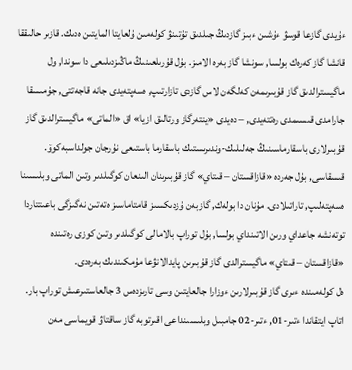ءۇيدى گازعا قوسۋ ءۇشىن ءبىز گازدىڭ جىلدىق تۇتىنۋ كولەمىن ۇلعايتا المايتىن ەدىك. قازىر حالىققا قانشا گاز كەرەك بولسا, سونشا گاز بەرە الامىز. بۇل قۇرىلعىنىڭ ماڭىزدىلىعى دا سوندا, ول ماگيسترالدىق گاز قۇبىرىمەن كەلگەن لاس گازدى تازارتىپ, ەسەپتەيدى جانە قاجەتتى, جۇمىسقا جارامدى قىسىمدى رەتتەيدى, – دەيدى «ينتەرگاز ورتالىق ازيا» اق «الماتى» ماگيسترالدىق گاز قۇبىرلارى باسقارماسىنىڭ جەلىلىك-وندىرىستىك باسقارما باستىعى نۇرجان جولداسبەكوۆ.
قىسقاسى, بۇل جەردە «قازاقستان – قىتاي» گاز قۇبىرىنان الىنعان كوگىلدىر وتىن الماتى وبلىسىنا ەسەپتەلىپ, تاراتىلادى. مۇنان دا بولەك, گازبەن ۇزدىكسىز قامتاماسىز ەتەتىن نەگىزگى باعىتتاردا توتەنشە جاعداي ورىن الاتىنداي بولسا, بۇل توراپ بالامالى كوگىلدىر وتىن كوزى رەتىندە «قازاقستان – قىتاي» ماگيسترالدى گاز قۇبىرىن پايدالانۋعا مۇمكىندىك بەرەدى.
ەل كولەمىندە ءىرى گاز قۇبىرلارىن ءوزارا جالعايتىن وسى تارىزدەس 3 جالعاستىرعىش توراپ بار. اتاپ ايتقاندا ءتىر-01, ءتىر-02 جامبىل وبلىسىنداعى اقىرتوبە گاز ساقتاۋ قويماسى مەن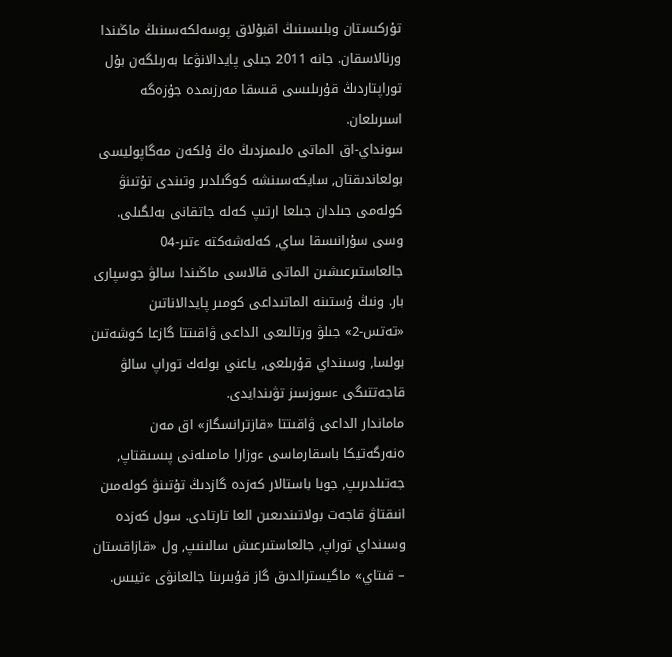تۇركىستان وبلىسىنىڭ اقبۇلاق پوسەلكەسىنىڭ ماڭىندا ورنالاسقان. جانە 2011 جىلى پايدالانۋعا بەرىلگەن بۇل توراپتاردىڭ قۇرىلىسى قىسقا مەرزىمدە جۇزەگە اسىرىلعان.
سونداي-اق الماتى ەلىمىزدىڭ ەڭ ۇلكەن مەگاپوليسى بولعاندىقتان, سايكەسىنشە كوگىلدىر وتىندى تۇتىنۋ كولەمى جىلدان جىلعا ارتىپ كەلە جاتقانى بەلگىلى. وسى سۇرانىسقا ساي, كەلەشەكتە ءتىر-04 جالعاستىرعىشىن الماتى قالاسى ماڭىندا سالۋ جوسپارى بار. ونىڭ ۇستىنە الماتىداعى كومىر پايدالاناتىن «تەتس-2» جىلۋ ورتالىعى الداعى ۋاقىتتا گازعا كوشەتىن بولسا, وسىنداي قۇرىلعى, ياعني بولەك توراپ سالۋ قاجەتتىگى ءسوزسىز تۋىندايدى.
ماماندار الداعى ۋاقىتتا «قازترانسگاز» اق مەن ەنەرگەتيكا باسقارماسى ءوزارا مامىلەنى پىسىقتاپ, جەتىلدىرىپ, جوبا باستالار كەزدە گازدىڭ تۇتىنۋ كولەمىن انىقتاۋ قاجەت بولاتىندىعىن العا تارتادى. سول كەزدە وسىنداي توراپ, جالعاستىرعىش سالىنىپ, ول «قازاقستان – قىتاي» ماگيسترالدىق گاز قۇبىرىنا جالعانۋى ءتيىس.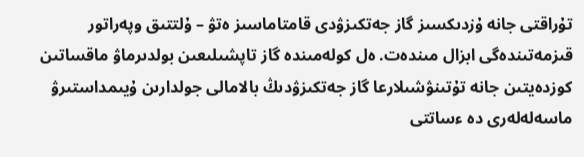تۇراقتى جانە ۇزدىكسىز گاز جەتكىزۋدى قامتاماسىز ەتۋ – ۇلتتىق وپەراتور قىزمەتىندەگى ابزال مىندەت. ەل كولەمىندە گاز تاپشىلىعىن بولدىرماۋ ماقساتىن كوزدەيتىن جانە تۇتىنۋشىلارعا گاز جەتكىزۋدىڭ بالامالى جولدارىن ۇيىمداستىرۋ ماسەلەلەرى دە ءساتتى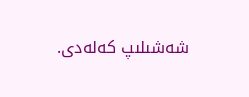شەشىلىپ كەلەدى.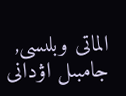الماتى وبلىسى,
جامبىل اۋدانى